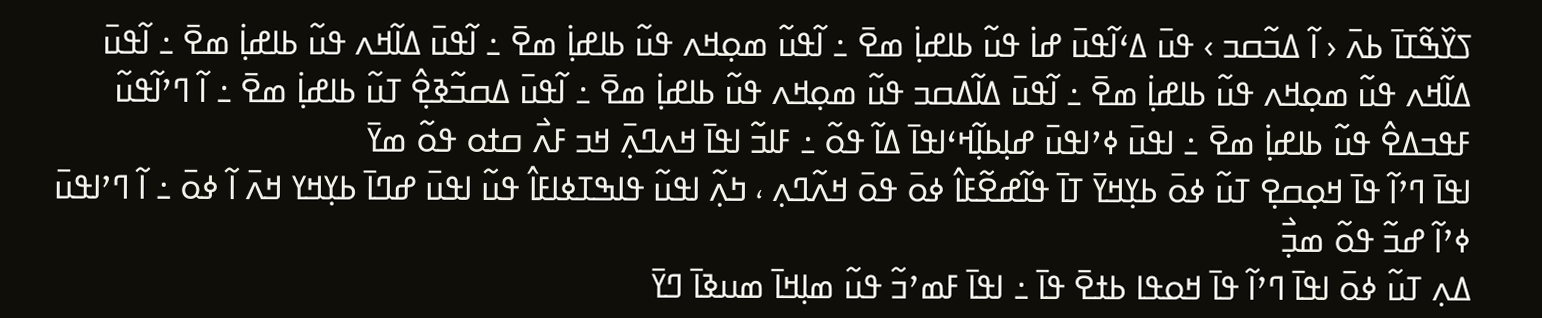ߖߌ߰ߒ߬ߠߊ߫ ߕߍ߫ ‹ ߊ߬ ߡߏ߬ߛߏ › ߟߎ߫ ߡߵߊ߬ߟߎ߫ ߝߊ߭ ߟߎ߬ ߕߊߝߊ߲߭ ߘߐ߫ ߸ ߊ߬ߟߎ߬ ߘߋ߲ߞߍ ߟߎ߬ ߕߊߝߊ߲߭ ߘߐ߫ ߸ ߊ߬ߟߎ߫ ߡߊ߬ߞߍ ߟߎ߬ ߕߊߝߊ߲߭ ߘߐ߫ ߸ ߊ߬ߟߎ߫ ߡߊ߬ߞߍ ߟߎ߬ ߘߋ߲ߞߍ ߟߎ߬ ߕߊߝߊ߲߭ ߘߐ߫ ߸ ߊ߬ߟߎ߫ ߡߊ߬ߡߛߏ ߟߎ߬ ߘߋ߲ߞߍ ߟߎ߬ ߕߊߝߊ߲߭ ߘߐ߫ ߸ ߊ߬ߟߎ߫ ߡߛߏ߬ߢߐ߲߮ ߠߎ߬ ߕߊߝߊ߲߭ ߘߐ߫ ߸ ߊ߬ ߣߴߊ߬ߟߎ߬ ߓߟߏߡߐ߮ ߟߎ߬ ߕߊߝߊ߲߭ ߘߐ߫ ߸ ߊߟߎ߫ ߦߴߊߟߎ߫ ߝߊ߲ߕߊ߲߬ߞߵߊߟߊ߫ ߡߊ߬ ߟߋ߬ ߸ ߓߊߏ߬ ߊߟߊ߫ ߞߍߣߍ߲߫ ߞߏ ߓߍ߯ ߛߙߋ ߟߋ߬ ߘߌ߫
ߊߟߊ߫ ߣߴߊ߬ ߟߊ߫ ߞߋ߲ߛߐ߲ ߠߎ߬ ߦߋ߫ ߕߌ߲ߞߌ߫ ߠߊ߫ ߟߊ߬ߝߐ߬ߓߊ߮ ߦߋ߫ ߟߋ߫ ߞߍ߬ߣߍ߲ ، ߤߍ߲߬ ߊߟߎ߬ ߟߊߒߠߦߊߓߊ߮ ߟߎ߬ ߊߟߎ߫ ߝߣߊ߫ ߕߌ߲ߞߌ ߞߍ߫ ߊ߬ ߦߋ߫ ߸ ߊ߬ ߣߴߊߟߎ߫ ߦߴߊ߬ ߝߏ߬ ߟߋ߬ ߘߏ߲߯
ߡߍ߲ ߠߎ߬ ߦߋ߫ ߊߟߊ߫ ߣߴߊ߬ ߟߊ߫ ߞߋߟߊ ߕߙߐ߫ ߟߊ߫ ߸ ߊߟߊ߫ ߓߘߴߏ߬ ߟߎ߬ ߘߊ߲ߞߊ߫ ߘߎߢߊ߫ ߣߌ߫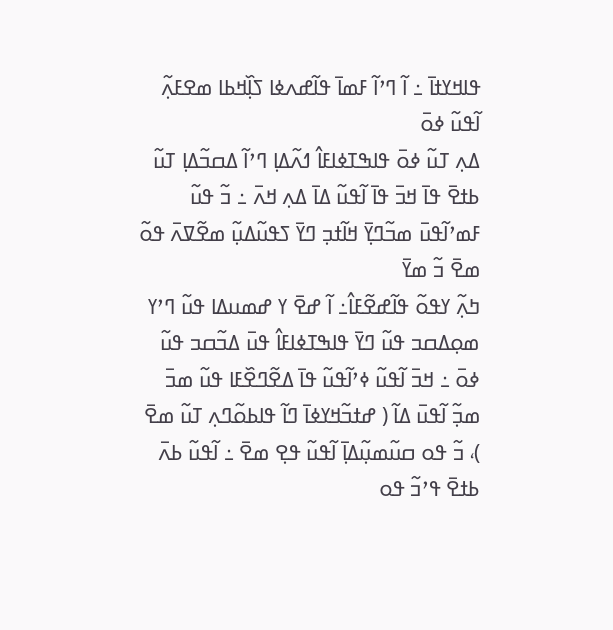ߟߊߞߌߙߊ߫ ߸ ߊ߬ ߣߴߊ߬ ߓߘߊ߫ ߟߊ߬ߝߍߦߊ ߖߊ߲߰ߞߕߊ ߘߐߓߍ߲߬ ߊ߬ߟߎ߬ ߦߋ߫
ߡߍ߲ ߠߎ߬ ߦߋ߫ ߟߊߒߠߦߊߓߊ߮ ߗߍ߬ߡߊ߲ ߣߴߊ߬ ߡߛߏ߬ߡߊ߲ ߠߎ߬ ߕߙߐ߫ ߟߊ߫ ߞߏ߫ ߟߊ߫ ߊ߬ߟߎ߬ ߡߊ߫ ߡߍ߲ ߞߍ߫ ߸ ߏ߬ ߟߎ߬ ߓߘߴߊ߬ߟߎ߫ ߘߏ߬ߣߌ߲߫ ߞߊ߬ߙߏ߲ ߣߌ߫ ߖߟߎ߬ߡߎ߲߬ ߘߐ߬ߜߍ߫ ߟߋ߬ ߘߐ߫ ߏ߬ ߘߌ߫
ߤߍ߲߬ ߌߟߋ߬ ߟߊ߬ߝߐ߬ߓߊ߮߸ ߊ߬ ߝߐ߫ ߌ ߝߘߎߡߊ ߟߎ߬ ߣߴߌ ߘߋ߲ߡߛߏ ߟߎ߬ ߣߌ߫ ߟߊߒߠߦߊߓߊ߮ ߟߎ߫ ߡߏ߬ߛߏ ߟߎ߬ ߦߋ߫ ߸ ߞߏ߫ ߊ߬ߟߎ߬ ߦߴߊ߬ߟߎ߬ ߟߊ߫ ߡߐ߬ߣߐ߰ߓߊ ߟߎ߬ ߘߏ߫ ߘߏ߲߬ ߊ߬ߟߎ߫ ߡߊ߬ ( ߝߙߏ߬ߞߌߦߊ߫ ߣߊ߬ ߟߊߕߋ߬ߣߍ߲ ߠߎ߬ ߘߐ߫ )، ߏ߬ ߟߋ ߛߎ߬ߘߎ߲߬ߡߊ߲߫ ߊ߬ߟߎ߬ ߟߐ߲ ߘߐ߫ ߸ ߊ߬ߟߎ߬ ߕߍ߫ ߕߙߐ߫ ߟߴߏ߬ ߟߋ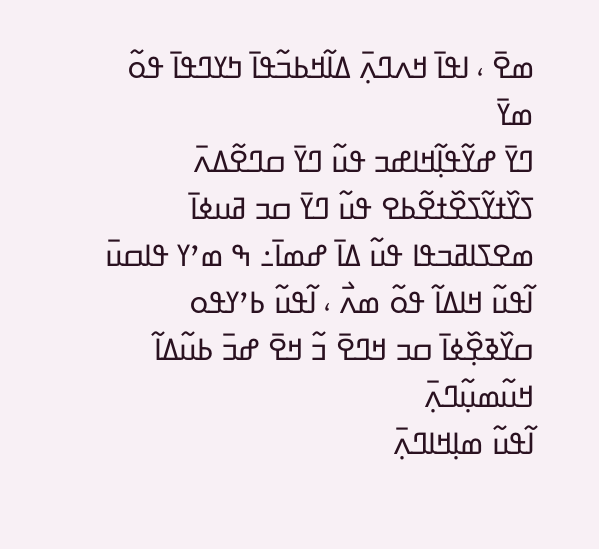ߘߐ߫ ، ߊߟߊ߫ ߞߍߣߍ߲߫ ߡߊ߬ߞߕߏ߬ߟߊ߫ ߤߌߣߟߊ߫ ߟߋ߬ ߘߌ߫
ߣߌ߫ ߝߌ߬ߟߊ߲߬ߞߊߝߏ ߟߎ߬ ߣߌ߫ ߛߣߐ߬ߡߍ߫ ߖߌ߰ߙߌ߬ߖߐ߰ߙߐ߬ߕߐ ߟߎ߬ ߣߌ߫ ߛߏ ߥߎߦߊ߫ ߘߐߖߊߥߏߟߊ ߟߎ߬ ߡߊ߫ ߝߘߊ߫߸ ߒ ߘߴߌ ߟߊߛߎ߫ ߊ߬ߟߎ߬ ߞߊߡߊ߬ ߟߋ߬ ߘߍ߯ ، ߊ߬ߟߎ߬ ߕߴߌߟߋ ߛߌ߰ߢߐ߲߰ߦߊ߫ ߛߏ ߞߣߐ߫ ߏ߬ ߞߐ߫ ߝߏ߫ ߕߎ߬ߡߊ߬ ߞߎ߬ߘߎ߲߬ߣߍ߲߫
ߊ߬ߟߎ߬ ߘߊ߲ߞߊߣߍ߲߫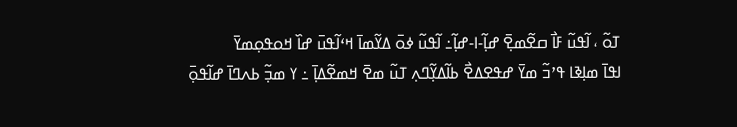ߠߋ߬ ، ߊ߬ߟߎ߬ ߓߊ߯ ߛߐ߬ߘߐ߲߫ ߝߊ߲߬-ߊ-ߝߊ߲߬߸ ߊ߬ߟߎ߬ ߦߋ߫ ߡߌ߬ߘߊ߫ ߞߵߊ߬ߟߎ߫ ߝߊ߰ ߞߋߟߋ߲ߘߌ߫
ߊߟߊ߫ ߘߊ߲ߢߊ ߟߴߏ߬ ߘߌ߫ ߝߟߐߡߐ߯ ߕߊ߬ߡߌ߲߬ߣߍ߲ ߠߎ߬ ߘߐ߫ ߞߘߐ߬ߡߊ߲߫ ߸ ߌ ߘߏ߲߬ ߕߍߣߊ߫ ߝߊ߬ߟߋ߲߫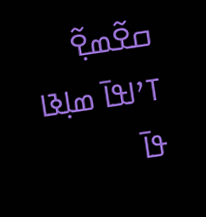ߛߐ߬ߘߐ߲߬ ߠߴߊߟߊ߫ ߘߊ߲ߢߊ ߟߊ߫